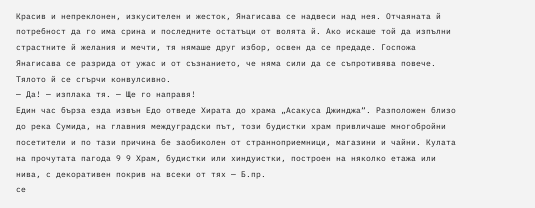Красив и непреклонен, изкусителен и жесток, Янагисава се надвеси над нея. Отчаяната й потребност да го има срина и последните остатъци от волята й. Ако искаше той да изпълни страстните й желания и мечти, тя нямаше друг избор, освен да се предаде. Госпожа Янагисава се разрида от ужас и от съзнанието, че няма сили да се съпротивява повече. Тялото й се сгърчи конвулсивно.
— Да! — изплака тя. — Ще го направя!
Един час бърза езда извън Едо отведе Хирата до храма „Асакуса Джинджа“. Разположен близо до река Сумида, на главния междуградски път, този будистки храм привличаше многобройни посетители и по тази причина бе заобиколен от странноприемници, магазини и чайни. Кулата на прочутата пагода 9 9 Храм, будистки или хиндуистки, построен на няколко етажа или нива, с декоративен покрив на всеки от тях — Б.пр.
се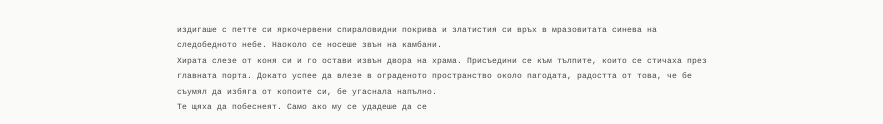издигаше с петте си яркочервени спираловидни покрива и златистия си връх в мразовитата синева на следобедното небе. Наоколо се носеше звън на камбани.
Хирата слезе от коня си и го остави извън двора на храма. Присъедини се към тълпите, които се стичаха през главната порта. Докато успее да влезе в ограденото пространство около пагодата, радостта от това, че бе съумял да избяга от копоите си, бе угаснала напълно.
Те щяха да побеснеят. Само ако му се удадеше да се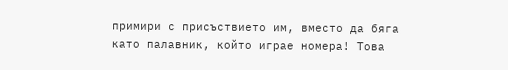примири с присъствието им, вместо да бяга като палавник, който играе номера! Това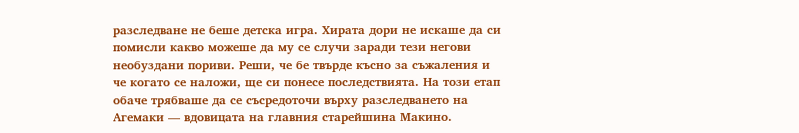разследване не беше детска игра. Хирата дори не искаше да си помисли какво можеше да му се случи заради тези негови необуздани пориви. Реши, че бе твърде късно за съжаления и че когато се наложи, ще си понесе последствията. На този етап обаче трябваше да се съсредоточи върху разследването на Агемаки — вдовицата на главния старейшина Макино.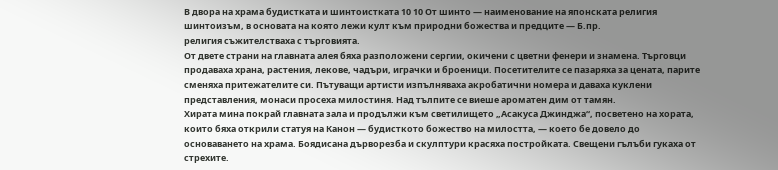В двора на храма будистката и шинтоистката 10 10 От шинто — наименование на японската религия шинтоизъм, в основата на която лежи култ към природни божества и предците — Б.пр.
религия съжителстваха с търговията.
От двете страни на главната алея бяха разположени сергии, окичени с цветни фенери и знамена. Търговци продаваха храна, растения, лекове, чадъри, играчки и броеници. Посетителите се пазаряха за цената, парите сменяха притежателите си. Пътуващи артисти изпълняваха акробатични номера и даваха куклени представления, монаси просеха милостиня. Над тълпите се виеше ароматен дим от тамян.
Хирата мина покрай главната зала и продължи към светилището „Асакуса Джинджа“, посветено на хората, които бяха открили статуя на Канон — будисткото божество на милостта, — което бе довело до основаването на храма. Боядисана дърворезба и скулптури красяха постройката. Свещени гълъби гукаха от стрехите.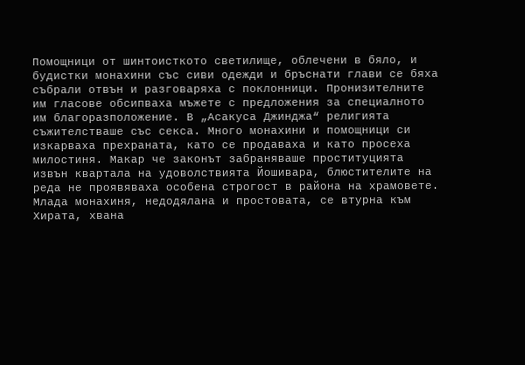Помощници от шинтоисткото светилище, облечени в бяло, и будистки монахини със сиви одежди и бръснати глави се бяха събрали отвън и разговаряха с поклонници. Пронизителните им гласове обсипваха мъжете с предложения за специалното им благоразположение. В „Асакуса Джинджа“ религията съжителстваше със секса. Много монахини и помощници си изкарваха прехраната, като се продаваха и като просеха милостиня. Макар че законът забраняваше проституцията извън квартала на удоволствията Йошивара, блюстителите на реда не проявяваха особена строгост в района на храмовете.
Млада монахиня, недодялана и простовата, се втурна към Хирата, хвана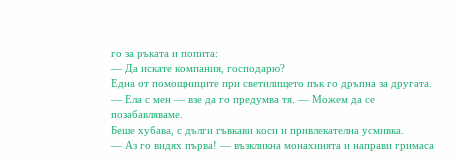го за ръката и попита:
— Да искате компания, господарю?
Една от помощниците при светилището пък го дръпна за другата.
— Ела с мен — взе да го предумва тя. — Можем да се позабавляваме.
Беше хубава, с дълги гъвкави коси и привлекателна усмивка.
— Аз го видях първа! — възкликна монахинята и направи гримаса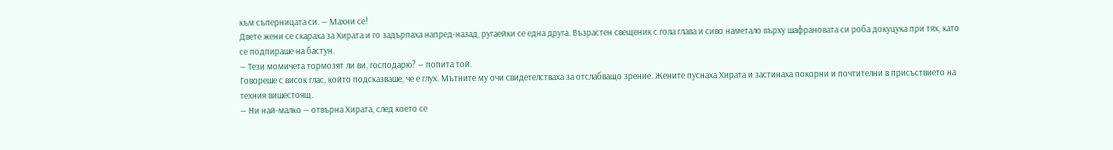към съперницата си. — Махни се!
Двете жени се скараха за Хирата и го задърпаха напред-назад, ругаейки се една друга. Възрастен свещеник с гола глава и сиво наметало върху шафрановата си роба докуцука при тях, като се подпираше на бастун.
— Тези момичета тормозят ли ви, господарю? — попита той.
Говореше с висок глас, който подсказваше, че е глух. Мътните му очи свидетелстваха за отслабващо зрение. Жените пуснаха Хирата и застинаха покорни и почтителни в присъствието на техния вишестоящ.
— Ни най-малко — отвърна Хирата, след което се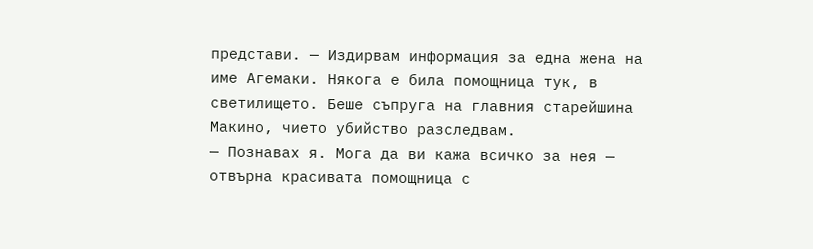представи. — Издирвам информация за една жена на име Агемаки. Някога е била помощница тук, в светилището. Беше съпруга на главния старейшина Макино, чието убийство разследвам.
— Познавах я. Мога да ви кажа всичко за нея — отвърна красивата помощница с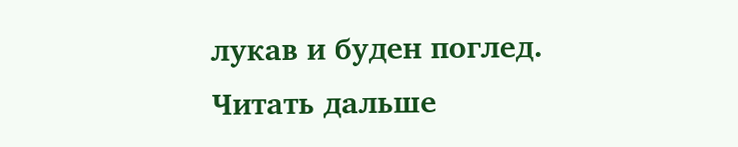лукав и буден поглед.
Читать дальше